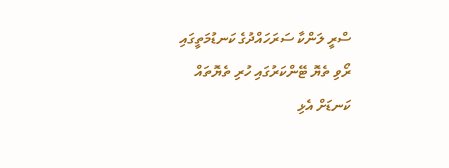ސްރީ ލަންކާ ސަރަހައްދުގެ ކަނޑުމަތީގައި ރޯވި ތެޔޮ ޓޭންކަރުގައި ހުރި ތެޔޮތައް ކަނޑަށް އެޅި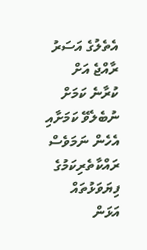އެތެލުގެ އަސަރު ރާއްޖެ އަށް ކުރާނެ ކަމަށް ނުބެލެވޭ ކަމަށާއި އެހެން ނަމަވެސް ރައްކާތެރިކަމުގެ ފިޔަވަޅުތައް އަޅަން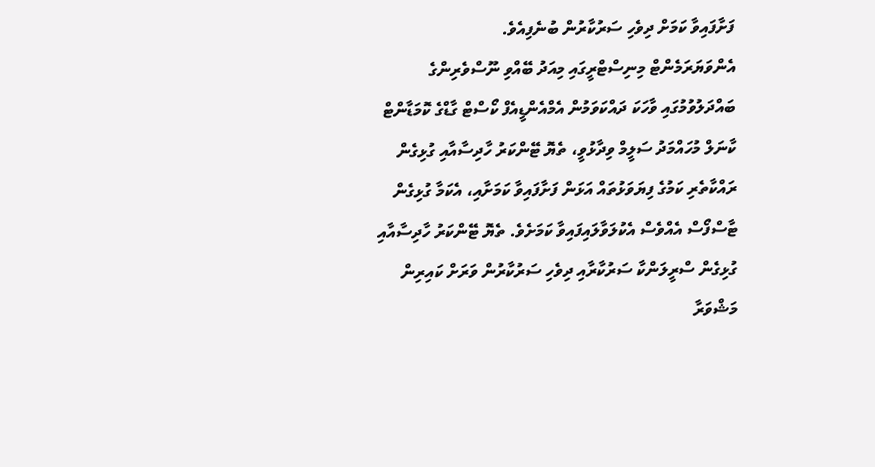ފަށާފައިވާ ކަމަށް ދިވެހި ސަރުކާރުން ބުނެފިއެވެ.
އެންވަޔަރަމެންޓް މިނިސްޓްރީގައި މިއަދު ބޭއްވި ނޫސްވެރިންގެ ބައްދަލުވުމުގައި ވާހަކަ ދައްކަވަމުން އެމްއެންޑީއެފް ކޯސްޓް ގާޑްގެ ކޮމަޑާންޓް ކާނަލް މުހައްމަދު ސަލީމް ވިދާޅުވީ، ތެޔޮ ޓޭންކަރު ހާދިސާއާއި ގުޅިގެން ރައްކާތެރި ކަމުގެ ފިޔަވަޅުތައް އަޅަން ފަށާފައިވާ ކަމަށާއި، އެކަމާ ގުޅިގެން ޓާސްފޯސް އެއްވެސް އެކުލަވާލައިފައިވާ ކަމަށެވެ. ތެޔޮ ޓޭންކަރު ހާދިސާއާއި ގުޅިގެން ސްރީލަންކާ ސަރުކާރާއި ދިވެހި ސަރުކާރުން ވަރަށް ކައިރިން މަޝްވަރާ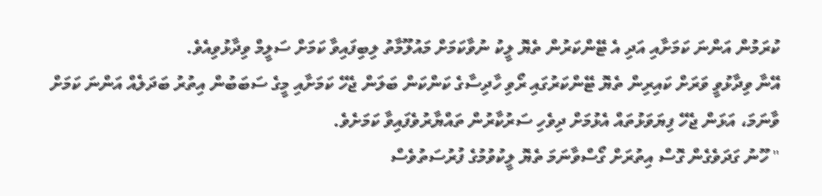ކުރަމުން އަންނަ ކަމަށާއި އަދި އެ ޓޭންކަރުން ތެޔޮ ލީކު ނުވާކަމަށް މައުލޫމާތު ލިބިފައިވާ ކަމަށް ސަލީމް ވިދާޅުވިއެވެ.
އޭނާ ވިދާޅުވީ ވަރަށް ކައިރިން ތެޔޮ ޓޭންކަރުގައި ރޯވި ހާދިސާގެ ކަންކަން ބަލަން ޖެހޭ ކަމަށާއި މީގެ ސަބަބުން އިތުރު ބަދަލެއް އަންނަ ކަމަށް ވާނަމަ، އަޅަން ޖެހޭ ފިޔަވަޅުތައް އެޅުމަށް ދިވެހި ސަރުކާރުން ތައްޔާރުވެފައިވާ ކަމަށެވެ.
" ހޫނު ގަދަވެގެން ގޮސް އިތުރަށް ގޯސްވާނަމަ ތެޔޮ ލީކުވުމުގެ ފުރުސަތުވެސް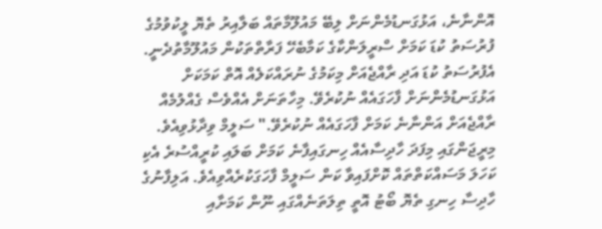އޮންނާނެ، އަޅުގަނޑުމެންނަށް ލިބޭ މައުލޫމާތައް ބަލާއިރު ތެޔޮ ލީކުވުމުގެ ފުރުސަތު ކުޑަ ކަމަށް ސްރީލަންކާގެ ކަމާބެހޭ ފަރާތްތަކުން މައުލޫމާތުދެނީ. އެފުރުސަތު ކުޑަ އަދި ރާއްޖެއަށް މިކަމުގެ ނުރައްކަލެއް އޮތް ކަމަކަށް އަޅުގަނޑުމެންނަށް ފާހަގައެއް ނުކުރެވޭ. މިހާތަނަށް އެއްވެސް ގެއްލުމެއް ރާއްޖެއަށް އަންނާނެ ކަމަށް ފާހަގައެއް ނުކުރެވޭ." ސަލީމް ވިދާޅުވިއެވެ.
މިރީޖަންގައި މިފަދަ ހާދިސާއެއް ހިނގައިފާނެ ކަމަށް ބަލައި ކުރީއްސުރެ އެކި ކަހަލަ މަސައްކަތްތައް ކޮށްފައިވާ ކަން ސަލީމް ފާހަގަކުރެއްވިއެވެ. އަލިފާނުގެ ހާދިސާ ހިނގި ތެޔޮ ބޯޓު އޮތީ ތިލަތަނެއްގައި ނޫން ކަމަށާއި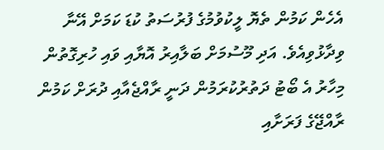އެހެން ކަމުން ތެޔޮ ލީކުވުމުގެ ފުރުސަތު ކުޑަ ކަމަށް އޭނާ ވިދާޅުވިއެވެ. އަދި މޫސުމަށް ބަލާއިރު އޮޔާއި ވައި ހުރިގޮތުން މިހާރު އެ ބޯޓު ދަތުރުކުރަމުން ދަނީ ރާއްޖެއާއި ދުރަށް ކަމުން ރާއްޖޭގެ ފަރަށާއި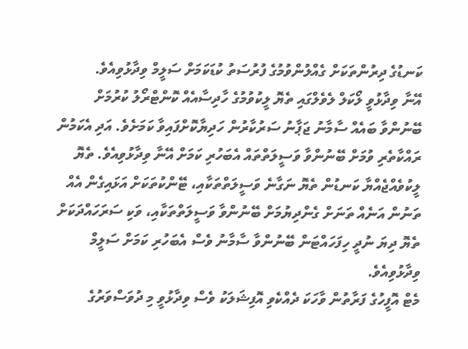ކަނޑުގެ ދިރުންތަކަށް ގެއްލުންވުމުގެ ފުރުސަތު ކުޑަކަމަށް ސަލީމް ވިދާޅުވިއެވެ.
އޭނާ ވިދާޅުވީ ލޯކަލް ލެވެލްގައި ތެޔޮ ލީކުވުމުގެ ހާދިސާއެއް ކޮންޓްރޯލު ކުރުމަށް ބޭނުންވާ ބައެއް ސާމާނު ޖަޕާނު ސަރުކާރުން ހަދިޔާކޮށްފައިވާ ކަމަށެވެ. އަދި އެކަމުން ރައްކާތެރި ވުމަށް ބޭނުންވާ ވަސީލަތްތައް އެބަހުރި ކަމަށް އޭނާ ވިދާޅުވިއެވެ. ތެޔޮ ލީކުވެއްޖެއްޔާ ކަނޑުން ތެޔޮ ނަގާނެ ވަސީލަތްތަކާއި، ޓޭންކުތަކަށް އަޅައިގެން އެއް ތަނުން އަނެއް ތަނަށް ގެންދިޔުމަށް ބޭނުންވާ ވަސީލަތްތަކާއި، ވަކި ސަރަހައްދަކަށް ތެޔޮ ދިޔަ ނުދީ ހިފަހައްޓަން ބޭނުންވާ ސާމާނު ވެސް އެބަހުރި ކަމަށް ސަލީމް ވިދާޅުވިއެވެ.
މެޓް އޮފީހުގެ ފަރާތުން ވާހަކަ ދެއްކެވި އޮފިޝަލަކު ވެސް ވިދާޅުވީ މި ދުވަސްވަރުގެ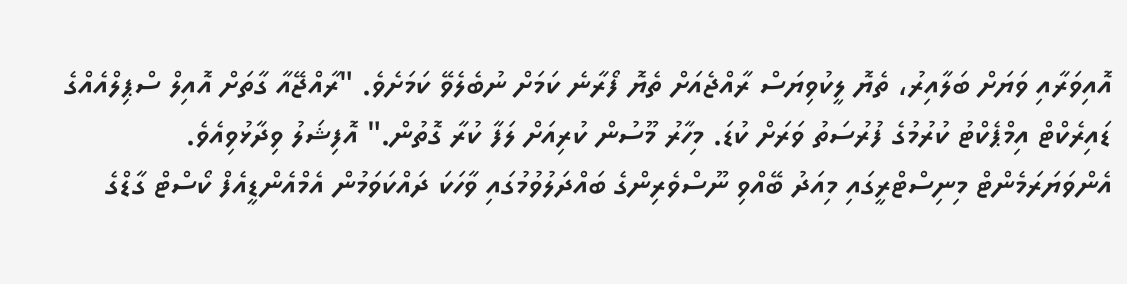އޮއިވަރާއި ވަޔަށް ބަލާއިރު، ތެޔޮ ލީކުވިޔަސް ރާއްޖެއަށް ތެޔޮ ފޯރާނެ ކަމަށް ނުބެލެވޭ ކަމަށެވެ. "ރާއްޖޭއާ ގާތަށް އޮއިލް ސްޕިލްއެއްގެ ޑައިރެކްޓް އިމްޕެކްޓު ކުރުމުގެ ފުރުސަތު ވަރަށް ކުޑަ. މިހާރު މޫސުން ކުރިއަށް ލަފާ ކުރާ ގޮތުން." އޮފިޝަލު ވިދާޅުވިއެވެ.
އެންވަޔަރަމެންޓް މިނިސްޓްރީގައި މިއަދު ބޭއްވި ނޫސްވެރިންގެ ބައްދަލުވުމުގައި ވާހަކަ ދައްކަވަމުން އެމްއެންޑީއެފް ކޯސްޓް ގާޑްގެ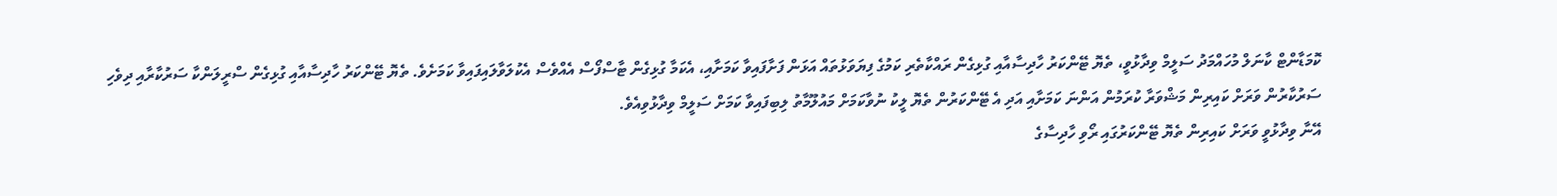ކޮމަޑާންޓް ކާނަލް މުހައްމަދު ސަލީމް ވިދާޅުވީ، ތެޔޮ ޓޭންކަރު ހާދިސާއާއި ގުޅިގެން ރައްކާތެރި ކަމުގެ ފިޔަވަޅުތައް އަޅަން ފަށާފައިވާ ކަމަށާއި، އެކަމާ ގުޅިގެން ޓާސްފޯސް އެއްވެސް އެކުލަވާލައިފައިވާ ކަމަށެވެ. ތެޔޮ ޓޭންކަރު ހާދިސާއާއި ގުޅިގެން ސްރީލަންކާ ސަރުކާރާއި ދިވެހި ސަރުކާރުން ވަރަށް ކައިރިން މަޝްވަރާ ކުރަމުން އަންނަ ކަމަށާއި އަދި އެ ޓޭންކަރުން ތެޔޮ ލީކު ނުވާކަމަށް މައުލޫމާތު ލިބިފައިވާ ކަމަށް ސަލީމް ވިދާޅުވިއެވެ.
އޭނާ ވިދާޅުވީ ވަރަށް ކައިރިން ތެޔޮ ޓޭންކަރުގައި ރޯވި ހާދިސާގެ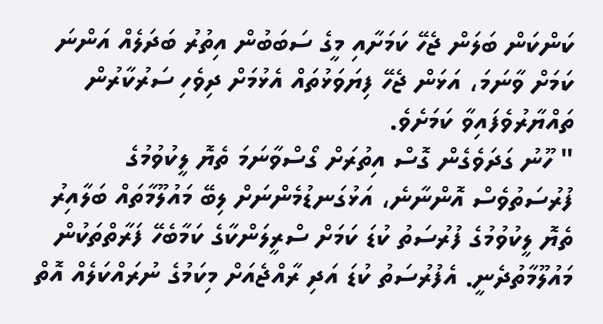ކަންކަން ބަލަން ޖެހޭ ކަމަށާއި މީގެ ސަބަބުން އިތުރު ބަދަލެއް އަންނަ ކަމަށް ވާނަމަ، އަޅަން ޖެހޭ ފިޔަވަޅުތައް އެޅުމަށް ދިވެހި ސަރުކާރުން ތައްޔާރުވެފައިވާ ކަމަށެވެ.
" ހޫނު ގަދަވެގެން ގޮސް އިތުރަށް ގޯސްވާނަމަ ތެޔޮ ލީކުވުމުގެ ފުރުސަތުވެސް އޮންނާނެ، އަޅުގަނޑުމެންނަށް ލިބޭ މައުލޫމާތައް ބަލާއިރު ތެޔޮ ލީކުވުމުގެ ފުރުސަތު ކުޑަ ކަމަށް ސްރީލަންކާގެ ކަމާބެހޭ ފަރާތްތަކުން މައުލޫމާތުދެނީ. އެފުރުސަތު ކުޑަ އަދި ރާއްޖެއަށް މިކަމުގެ ނުރައްކަލެއް އޮތް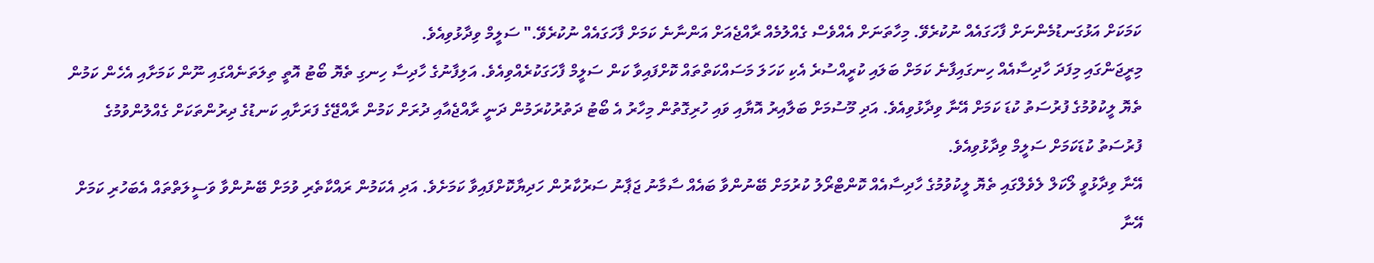ކަމަކަށް އަޅުގަނޑުމެންނަށް ފާހަގައެއް ނުކުރެވޭ. މިހާތަނަށް އެއްވެސް ގެއްލުމެއް ރާއްޖެއަށް އަންނާނެ ކަމަށް ފާހަގައެއް ނުކުރެވޭ." ސަލީމް ވިދާޅުވިއެވެ.
މިރީޖަންގައި މިފަދަ ހާދިސާއެއް ހިނގައިފާނެ ކަމަށް ބަލައި ކުރީއްސުރެ އެކި ކަހަލަ މަސައްކަތްތައް ކޮށްފައިވާ ކަން ސަލީމް ފާހަގަކުރެއްވިއެވެ. އަލިފާނުގެ ހާދިސާ ހިނގި ތެޔޮ ބޯޓު އޮތީ ތިލަތަނެއްގައި ނޫން ކަމަށާއި އެހެން ކަމުން ތެޔޮ ލީކުވުމުގެ ފުރުސަތު ކުޑަ ކަމަށް އޭނާ ވިދާޅުވިއެވެ. އަދި މޫސުމަށް ބަލާއިރު އޮޔާއި ވައި ހުރިގޮތުން މިހާރު އެ ބޯޓު ދަތުރުކުރަމުން ދަނީ ރާއްޖެއާއި ދުރަށް ކަމުން ރާއްޖޭގެ ފަރަށާއި ކަނޑުގެ ދިރުންތަކަށް ގެއްލުންވުމުގެ ފުރުސަތު ކުޑަކަމަށް ސަލީމް ވިދާޅުވިއެވެ.
އޭނާ ވިދާޅުވީ ލޯކަލް ލެވެލްގައި ތެޔޮ ލީކުވުމުގެ ހާދިސާއެއް ކޮންޓްރޯލު ކުރުމަށް ބޭނުންވާ ބައެއް ސާމާނު ޖަޕާނު ސަރުކާރުން ހަދިޔާކޮށްފައިވާ ކަމަށެވެ. އަދި އެކަމުން ރައްކާތެރި ވުމަށް ބޭނުންވާ ވަސީލަތްތައް އެބަހުރި ކަމަށް އޭނާ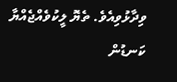ވިދާޅުވިއެވެ. ތެޔޮ ލީކުވެއްޖެއްޔާ ކަނޑުން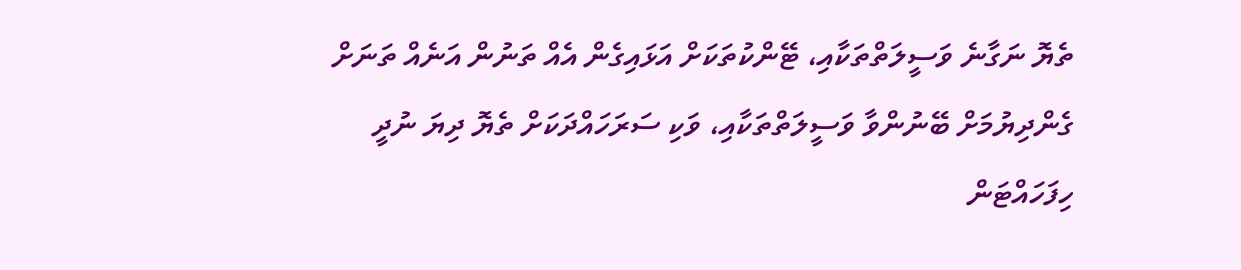ތެޔޮ ނަގާނެ ވަސީލަތްތަކާއި، ޓޭންކުތަކަށް އަޅައިގެން އެއް ތަނުން އަނެއް ތަނަށް ގެންދިޔުމަށް ބޭނުންވާ ވަސީލަތްތަކާއި، ވަކި ސަރަހައްދަކަށް ތެޔޮ ދިޔަ ނުދީ ހިފަހައްޓަން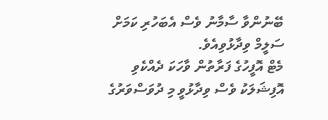ބޭނުންވާ ސާމާނު ވެސް އެބަހުރި ކަމަށް ސަލީމް ވިދާޅުވިއެވެ.
މެޓް އޮފީހުގެ ފަރާތުން ވާހަކަ ދެއްކެވި އޮފިޝަލަކު ވެސް ވިދާޅުވީ މި ދުވަސްވަރުގެ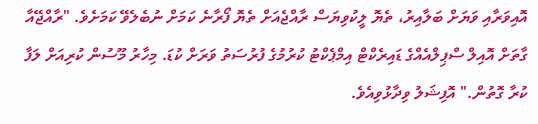އޮއިވަރާއި ވަޔަށް ބަލާއިރު، ތެޔޮ ލީކުވިޔަސް ރާއްޖެއަށް ތެޔޮ ފޯރާނެ ކަމަށް ނުބެލެވޭ ކަމަށެވެ. "ރާއްޖޭއާ ގާތަށް އޮއިލް ސްޕިލްއެއްގެ ޑައިރެކްޓް އިމްޕެކްޓު ކުރުމުގެ ފުރުސަތު ވަރަށް ކުޑަ. މިހާރު މޫސުން ކުރިއަށް ލަފާ ކުރާ ގޮތުން." އޮފިޝަލު ވިދާޅުވިއެވެ.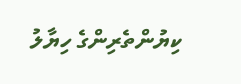ކިޔުންތެރިންގެ ހިޔާލު